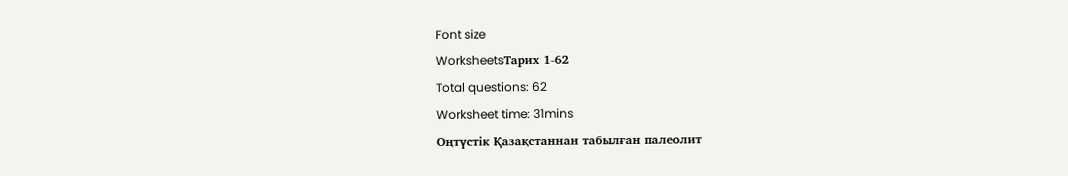Font size
WorksheetsТарих 1-62
Total questions: 62
Worksheet time: 31mins
Оңтүстік Қазақстаннан табылған палеолит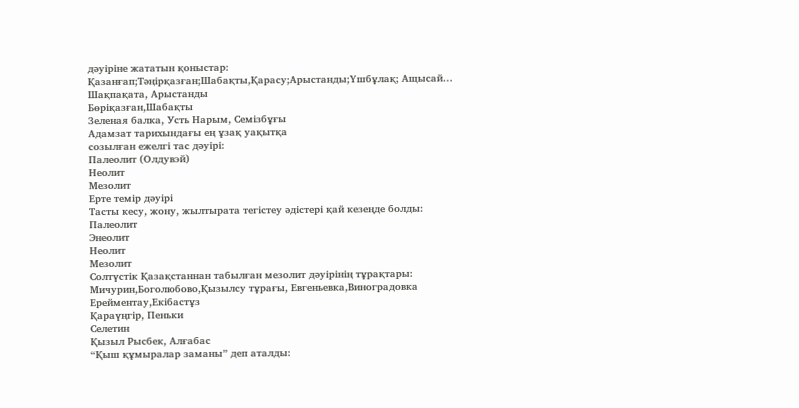дәуіріне жататын қоныстар:
Қазанғап;Тәңірқазған;Шабақты,Қарасу;Арыстанды;Үшбұлақ; Ащысай…
Шақпақата, Арыстанды
Бөріқазған,Шабақты
Зеленая балка, Усть Нарым, Семізбұғы
Адамзат тарихындағы ең ұзақ уақытқа
созылған ежелгі тас дәуірі:
Палеолит (Олдувэй)
Неолит
Мезолит
Ерте темір дәуірі
Тасты кесу, жону, жылтырата тегістеу әдістері қай кезеңде болды:
Палеолит
Энеолит
Неолит
Мезолит
Солтүстік Қазақстаннан табылған мезолит дәуірінің тұрақтары:
Мичурин,Боголюбово,Қызылсу тұрағы, Евгеньевка,Виноградовка
Ерейментау,Екібастұз
Қараүңгір, Пеньки
Селетин
Қызыл Рысбек, Алғабас
“Қыш құмыралар заманы” деп аталды: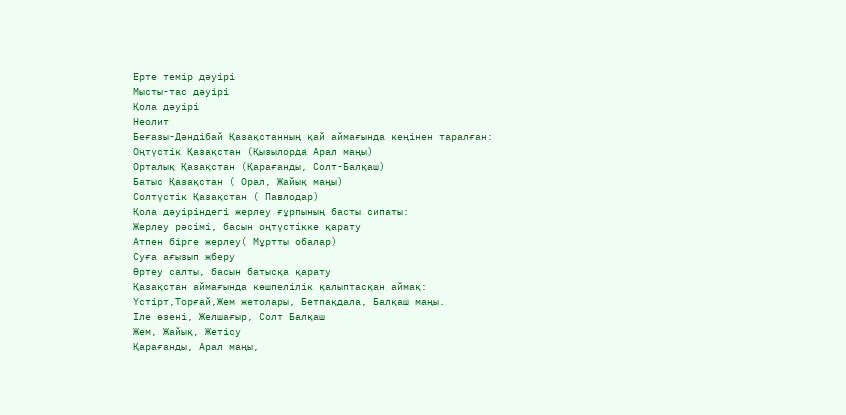Ерте темір дәуірі
Мысты-тас дәуірі
Қола дәуірі
Неолит
Беғазы-Дәндібай Қазақстанның қай аймағында кеңінен таралған:
Оңтүстік Қазақстан (Қызылорда Арал маңы)
Орталық Қазақстан (Қарағанды, Солт-Балқаш)
Батыс Қазақстан ( Орал, Жайық маңы)
Солтүстік Қазақстан ( Павлодар)
Қола дәуіріндегі жерлеу ғұрпының басты сипаты:
Жерлеу рәсімі, басын оңтүстікке қарату
Атпен бірге жерлеу( Мұртты обалар)
Суға ағызып жберу
Өртеу салты, басын батысқа қарату
Қазақстан аймағында көшпелілік қалыптасқан аймақ:
Үстірт,Торғай,Жем жетолары, Бетпақдала, Балқаш маңы.
Іле өзені, Желшағыр, Солт Балқаш
Жем, Жайық, Жетісу
Қарағанды, Арал маңы,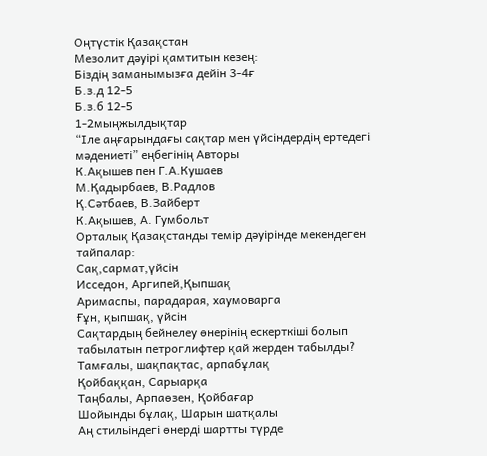Оңтүстік Қазақстан
Мезолит дәуірі қамтитын кезең:
Біздің заманымызға дейін 3-4ғ
Б.з.д 12-5
Б.з.б 12-5
1-2мыңжылдықтар
“Іле аңғарындағы сақтар мен үйсіндердің ертедегі мәдениеті” еңбегінің Авторы
К.Ақышев пен Г.А.Кушаев
М.Қадырбаев, В.Радлов
Қ.Сәтбаев, В.Зайберт
К.Ақышев, А. Гумбольт
Орталық Қазақстанды темір дәуірінде мекендеген тайпалар:
Сақ,сармат,үйсін
Исседон, Аргипей,Қыпшақ
Аримаспы, парадарая, хаумоварга
Ғұн, қыпшақ, үйсін
Сақтардың бейнелеу өнерінің ескерткіші болып табылатын петроглифтер қай жерден табылды?
Тамғалы, шақпақтас, арпабұлақ
Қойбаққан, Сарыарқа
Таңбалы, Арпаөзен, Қойбағар
Шойынды бұлақ, Шарын шатқалы
Аң стильіндегі өнерді шартты түрде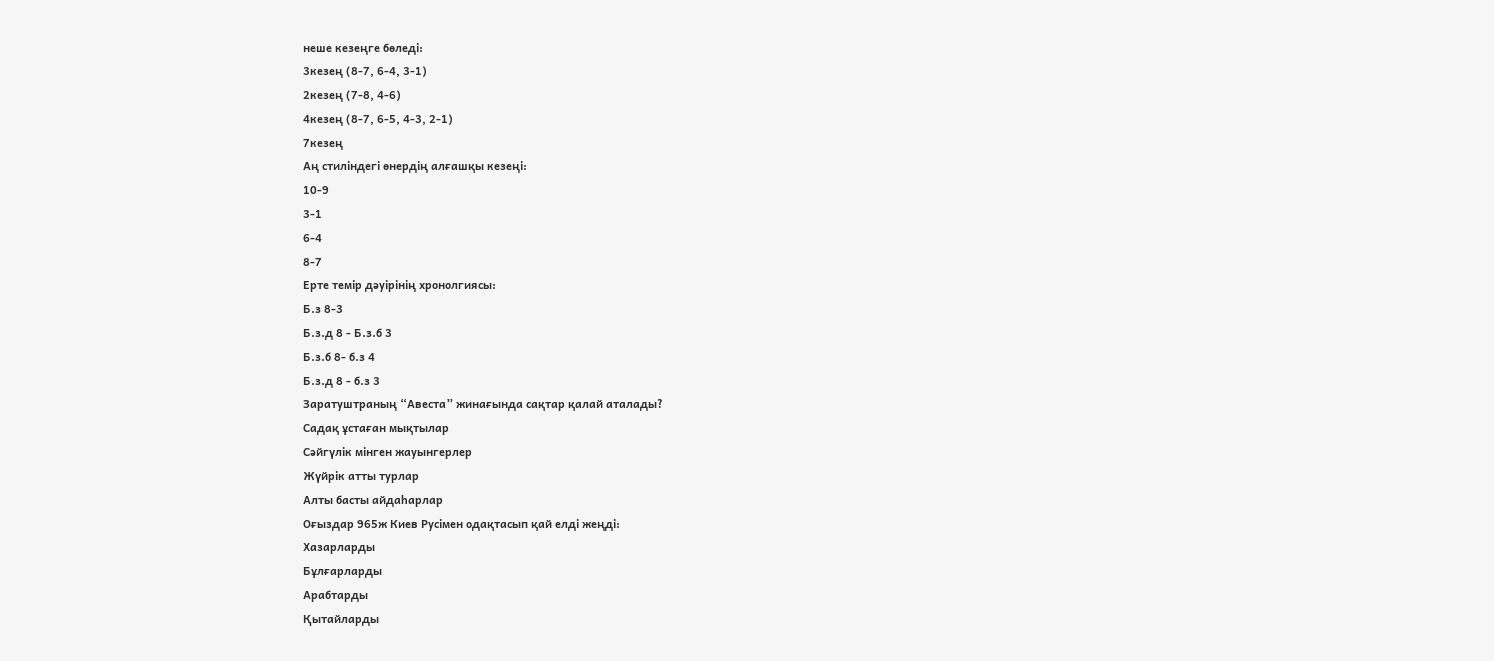неше кезеңге бөледі:
3кезең (8-7, 6-4, 3-1)
2кезең (7-8, 4-6)
4кезең (8-7, 6-5, 4-3, 2-1)
7кезең
Аң стиліндегі өнердің алғашқы кезеңі:
10-9
3-1
6-4
8-7
Ерте темір дәуірінің хронолгиясы:
Б.з 8-3
Б.з.д 8 - Б.з.б 3
Б.з.б 8- б.з 4
Б.з.д 8 - б.з 3
Заратуштраның “Авеста” жинағында сақтар қалай аталады?
Садақ ұстаған мықтылар
Сәйгүлік мінген жауынгерлер
Жүйрік атты турлар
Алты басты айдаһарлар
Оғыздар 965ж Киев Русімен одақтасып қай елді жеңді:
Хазарларды
Бұлғарларды
Арабтарды
Қытайларды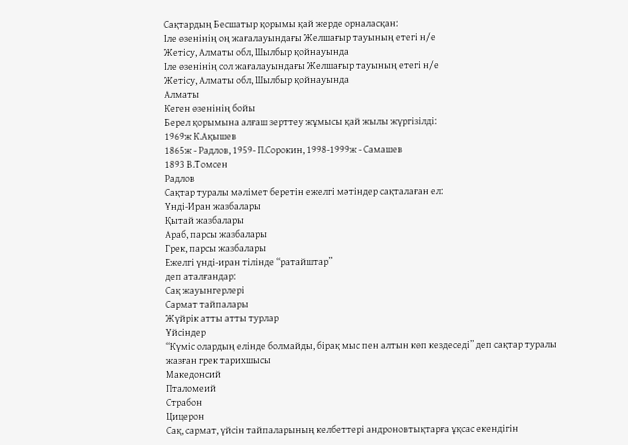Сақтардың Бесшатыр қорымы қай жерде орналасқан:
Іле өзенінің оң жағалауындағы Желшағыр тауының етегі н/е
Жетісу, Алматы обл, Шылбыр қойнауында
Іле өзенінің сол жағалауындағы Желшағыр тауының етегі н/е
Жетісу, Алматы обл, Шылбыр қойнауында
Алматы
Кеген өзенінің бойы
Берел қорымына алғаш зерттеу жұмысы қай жылы жүргізілді:
1969ж К.Ақышев
1865ж - Радлов, 1959- П.Сорокин, 1998-1999ж - Самашев
1893 В.Томсен
Радлов
Сақтар туралы мәлімет беретін ежелгі мәтіндер сақталаған ел:
Үнді-Иран жазбалары
Қытай жазбалары
Араб, парсы жазбалары
Грек, парсы жазбалары
Ежелгі үнді-иран тілінде “ратайштар”
деп аталғандар:
Сақ жауынгерлері
Сармат тайпалары
Жүйрік атты атты турлар
Үйсіндер
“Күміс олардың елінде болмайды, бірақ мыс пен алтын көп кездеседі” деп сақтар туралы жазған грек тарихшысы
Македонсий
Пталомеий
Страбон
Цицерон
Сақ, сармат, үйсін тайпаларының келбеттері андроновтықтарға ұқсас екендігін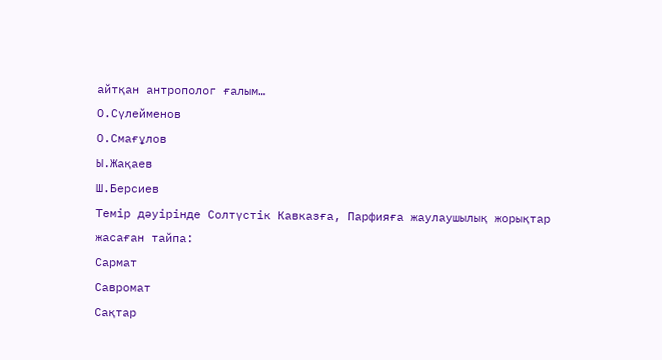айтқан антрополог ғалым…
О.Сүлейменов
О.Смағұлов
Ы.Жақаев
Ш.Берсиев
Темір дәуірінде Солтүстік Кавказға, Парфияға жаулаушылық жорықтар жасаған тайпа:
Сармат
Савромат
Сақтар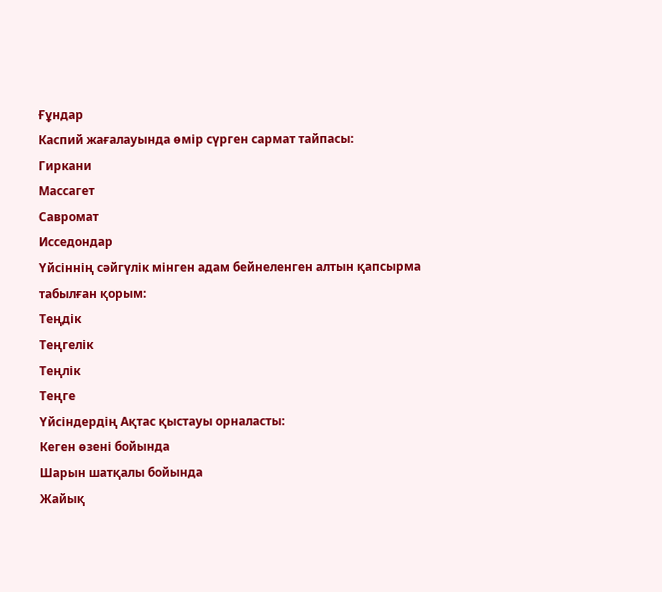Ғұндар
Каспий жағалауында өмір сүрген сармат тайпасы:
Гиркани
Массагет
Савромат
Исседондар
Үйсіннің сәйгүлік мінген адам бейнеленген алтын қапсырма табылған қорым:
Теңдік
Теңгелік
Теңлік
Теңге
Үйсіндердің Ақтас қыстауы орналасты:
Кеген өзені бойында
Шарын шатқалы бойында
Жайық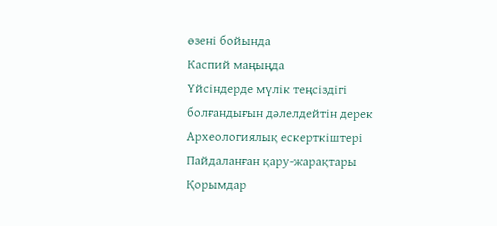өзені бойында
Каспий маңыңда
Үйсіндерде мүлік теңсіздігі болғандығын дәлелдейтін дерек
Археологиялық ескерткіштері
Пайдаланған қару-жарақтары
Қорымдар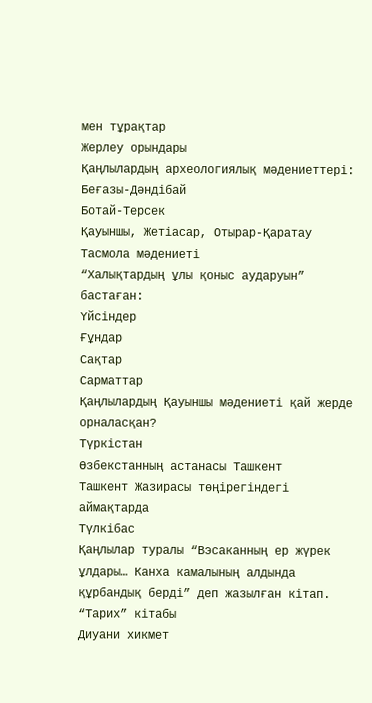мен тұрақтар
Жерлеу орындары
Қаңлылардың археологиялық мәдениеттері:
Беғазы-Дәндібай
Ботай-Терсек
Қауыншы, Жетіасар, Отырар-Қаратау
Тасмола мәдениеті
“Халықтардың ұлы қоныс аударуын”
бастаған:
Үйсіндер
Ғұндар
Сақтар
Сарматтар
Қаңлылардың Қауыншы мәдениеті қай жерде орналасқан?
Түркістан
Өзбекстанның астанасы Ташкент
Ташкент Жазирасы төңірегіндегі аймақтарда
Түлкібас
Қаңлылар туралы “Вэсаканның ер жүрек ұлдары… Канха камалының алдында құрбандық берді” деп жазылған кітап.
“Тарих” кітабы
Диуани хикмет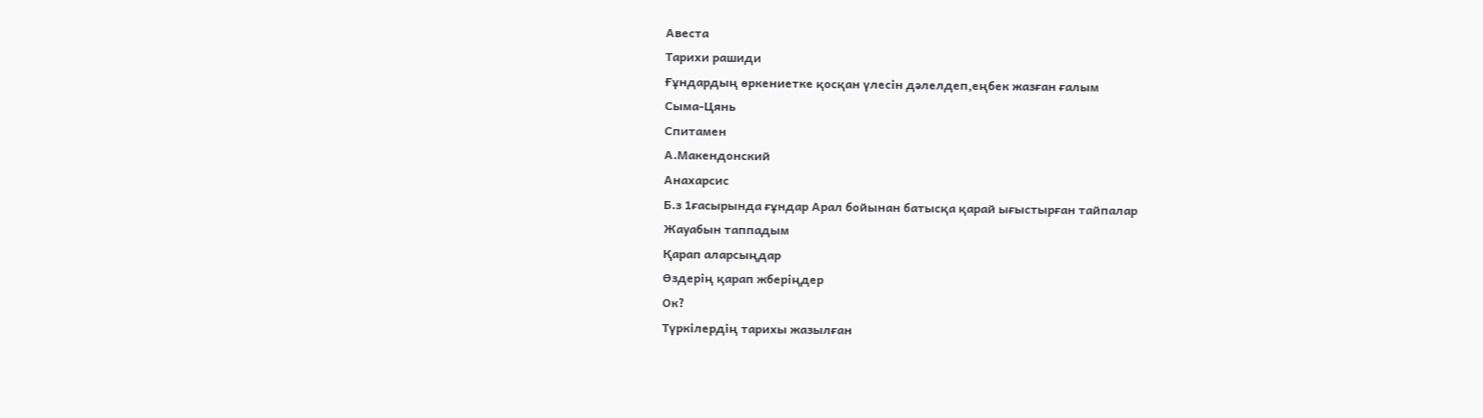Авеста
Тарихи рашиди
Ғұндардың өркениетке қосқан үлесін дәлелдеп,еңбек жазған ғалым
Сыма-Цянь
Спитамен
А.Макендонский
Анахарсис
Б.з 1ғасырында ғұндар Арал бойынан батысқа қарай ығыстырған тайпалар
Жауабын таппадым
Қарап аларсыңдар
Өздерің қарап жберіңдер
Ок?
Түркілердің тарихы жазылған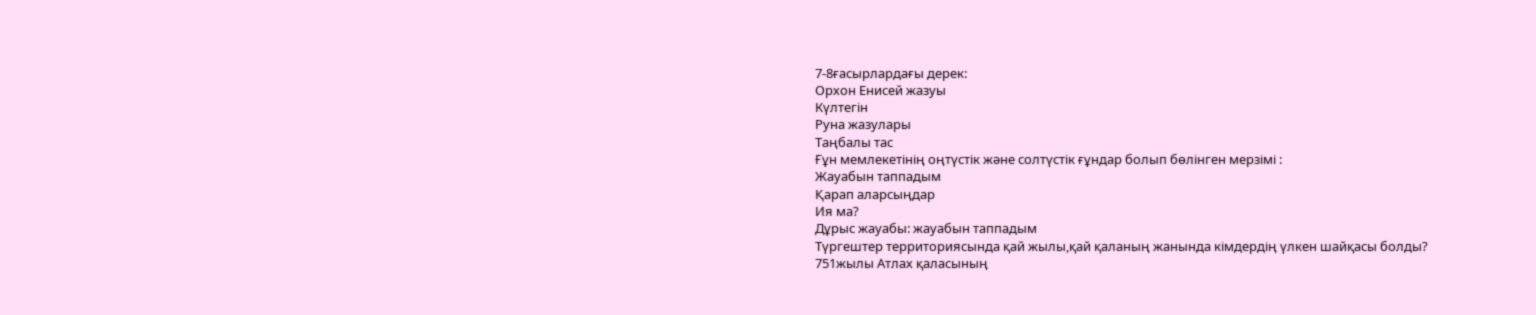7-8ғасырлардағы дерек:
Орхон Енисей жазуы
Күлтегін
Руна жазулары
Таңбалы тас
Ғұн мемлекетінің оңтүстік және солтүстік ғұндар болып бөлінген мерзімі :
Жауабын таппадым
Қарап аларсыңдар
Ия ма?
Дұрыс жауабы: жауабын таппадым
Түргештер территориясында қай жылы,қай қаланың жанында кімдердің үлкен шайқасы болды?
751жылы Атлах қаласының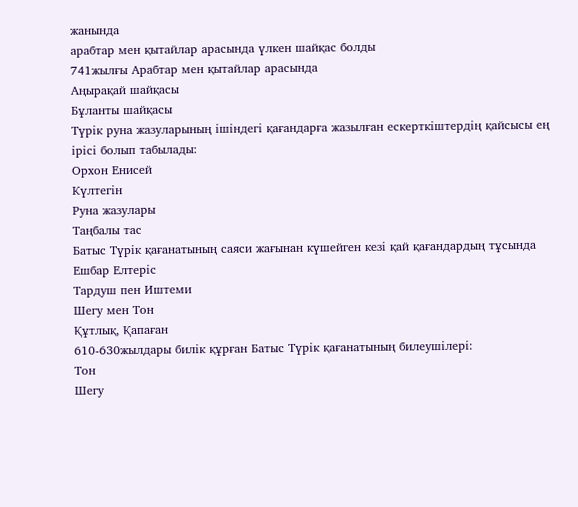жанында
арабтар мен қытайлар арасында үлкен шайқас болды
741жылғы Арабтар мен қытайлар арасында
Аңырақай шайқасы
Бұланты шайқасы
Түрік руна жазуларының ішіндегі қағандарға жазылған ескерткіштердің қайсысы ең ірісі болып табылады:
Орхон Енисей
Күлтегін
Руна жазулары
Таңбалы тас
Батыс Түрік қағанатының саяси жағынан күшейген кезі қай қағандардың тұсында
Ешбар Елтеріс
Тардуш пен Иштеми
Шегу мен Тон
Құтлық, Қапаған
610-630жылдары билік құрған Батыс Түрік қағанатының билеушілері:
Тон
Шегу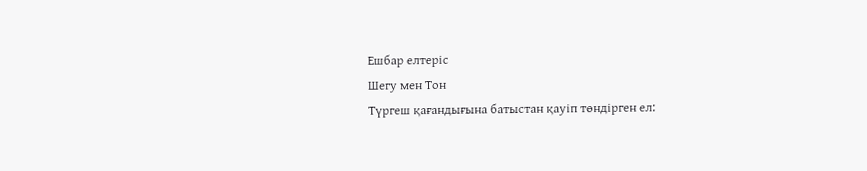Ешбар елтеріс
Шегу мен Тон
Түргеш қағандығына батыстан қауіп төндірген ел: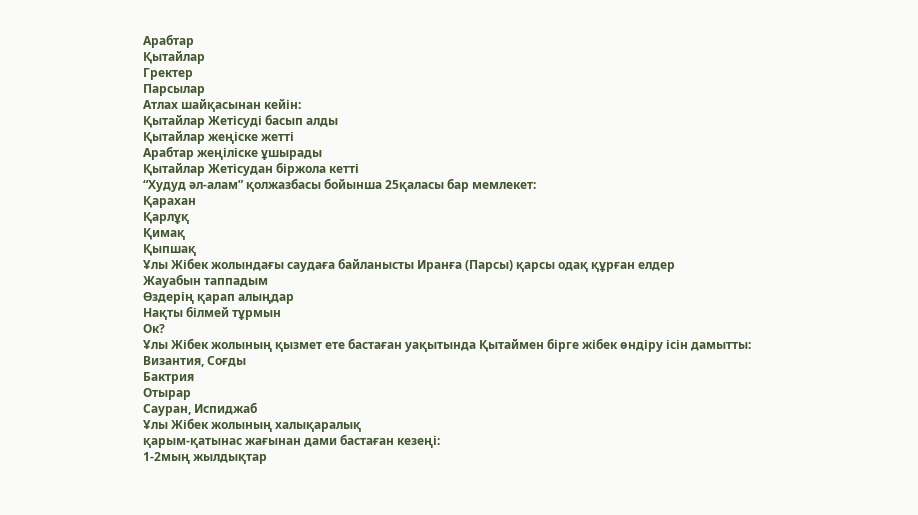Арабтар
Қытайлар
Гректер
Парсылар
Атлах шайқасынан кейін:
Қытайлар Жетісуді басып алды
Қытайлар жеңіске жетті
Арабтар жеңіліске ұшырады
Қытайлар Жетісудан біржола кетті
“Худуд әл-алам” қолжазбасы бойынша 25қаласы бар мемлекет:
Қарахан
Қарлұқ
Қимақ
Қыпшақ
Ұлы Жібек жолындағы саудаға байланысты Иранға (Парсы) қарсы одақ құрған елдер
Жауабын таппадым
Өздерің қарап алыңдар
Нақты білмей тұрмын
Ок?
Ұлы Жібек жолының қызмет ете бастаған уақытында Қытаймен бірге жібек өндіру ісін дамытты:
Византия, Соғды
Бактрия
Отырар
Сауран, Испиджаб
Ұлы Жібек жолының халықаралық
қарым-қатынас жағынан дами бастаған кезеңі:
1-2мың жылдықтар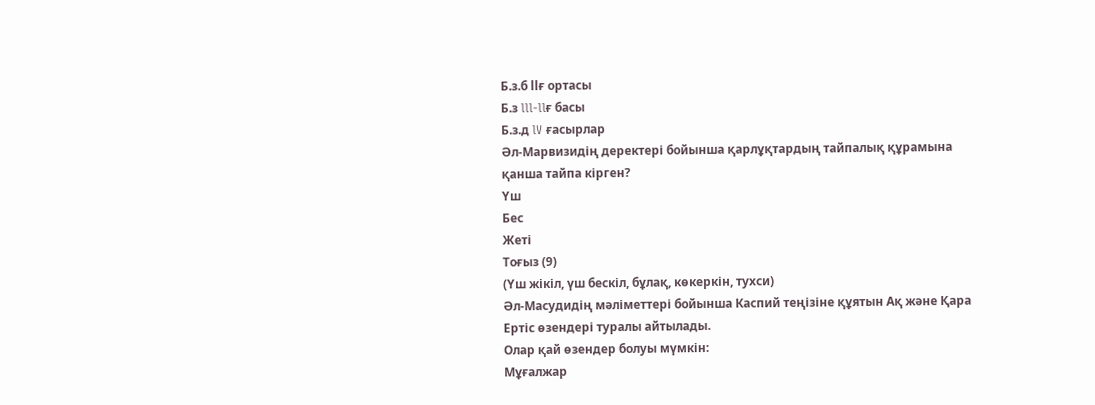Б.з.б llғ ортасы
Б.з lll-llғ басы
Б.з.д lV ғасырлар
Әл-Марвизидің деректері бойынша қарлұқтардың тайпалық құрамына қанша тайпа кірген?
Үш
Бес
Жеті
Тоғыз (9)
(Үш жікіл, үш бескіл, бұлақ, көкеркін, тухси)
Әл-Масудидің мәліметтері бойынша Каспий теңізіне құятын Ақ және Қара Ертіс өзендері туралы айтылады.
Олар қай өзендер болуы мүмкін:
Мұғалжар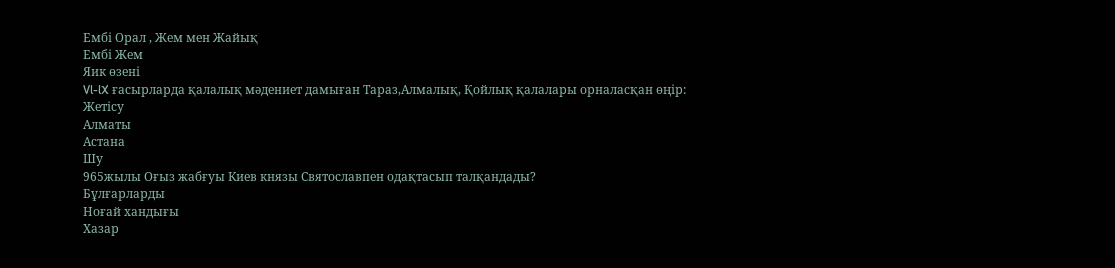Ембі Орал , Жем мен Жайық
Ембі Жем
Яик өзені
Vl-lX ғасырларда қалалық мәдениет дамыған Тараз,Алмалық, Қойлық қалалары орналасқан өңір:
Жетісу
Алматы
Астана
Шу
965жылы Оғыз жабғуы Киев князы Святославпен одақтасып талқандады?
Бұлғарларды
Ноғай хандығы
Хазар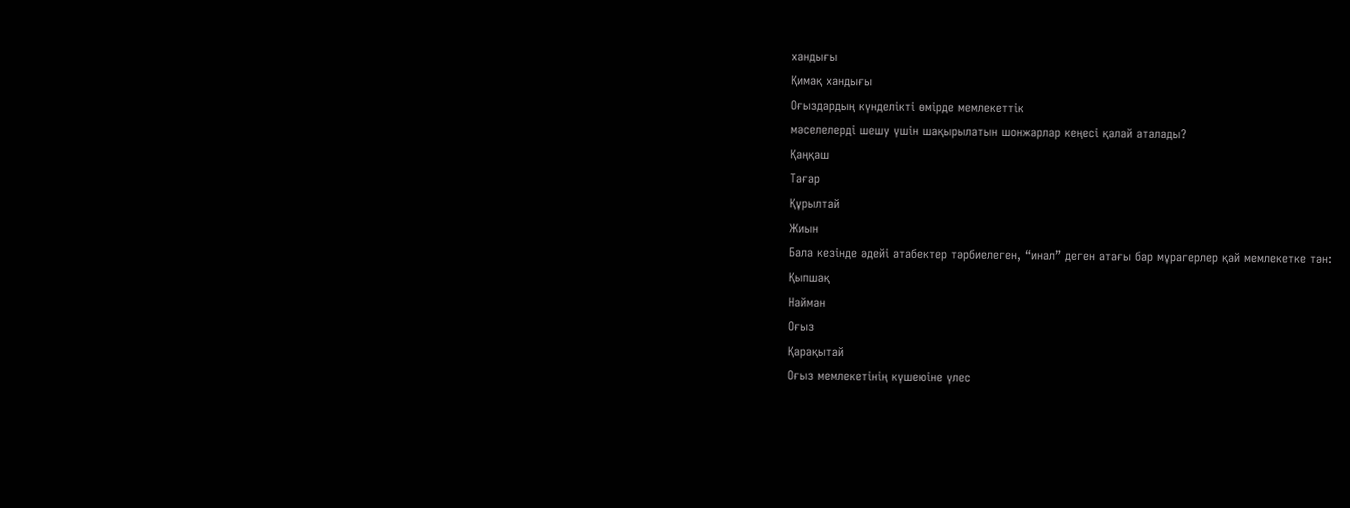хандығы
Қимақ хандығы
Оғыздардың күнделікті өмірде мемлекеттік
мәселелерді шешу үшін шақырылатын шонжарлар кеңесі қалай аталады?
Қаңқаш
Тағар
Құрылтай
Жиын
Бала кезінде әдейі атабектер тәрбиелеген, “инал” деген атағы бар мұрагерлер қай мемлекетке тән:
Қыпшақ
Найман
Оғыз
Қарақытай
Оғыз мемлекетінің күшеюіне үлес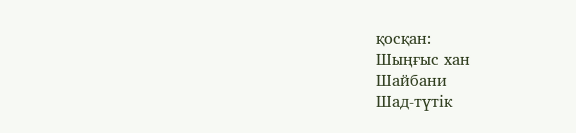қосқан:
Шыңғыс хан
Шайбани
Шад-түтік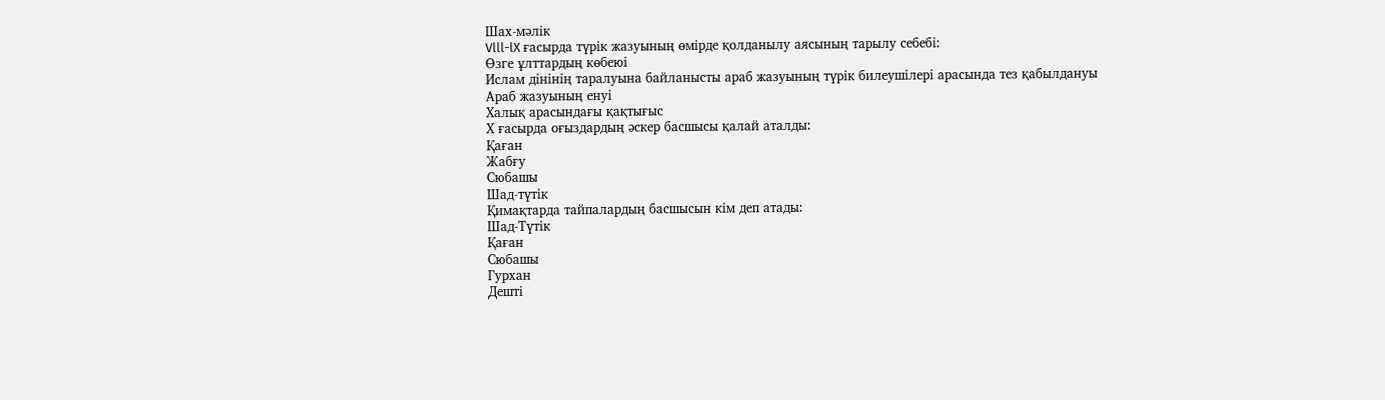Шах-мәлік
Vlll-lX ғасырда түрік жазуының өмірде қолданылу аясының тарылу себебі:
Өзге ұлттардың көбеюі
Ислам дінінің таралуына байланысты араб жазуының түрік билеушілері арасында тез қабылдануы
Араб жазуының енуі
Халық арасындағы қақтығыс
Х ғасырда оғыздардың әскер басшысы қалай аталды:
Қаған
Жабғу
Сюбашы
Шад-түтік
Қимақтарда тайпалардың басшысын кім деп атады:
Шад-Түтік
Қаған
Сюбашы
Гурхан
Дешті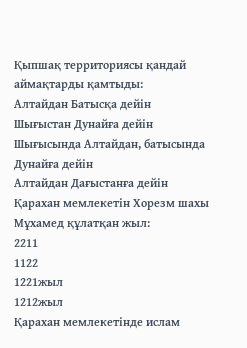Қыпшақ территориясы қандай аймақтарды қамтыды:
Алтайдан Батысқа дейін
Шығыстан Дунайға дейін
Шығысында Алтайдан, батысында Дунайға дейін
Алтайдан Дағыстанға дейін
Қарахан мемлекетін Хорезм шахы Мұхамед құлатқан жыл:
2211
1122
1221жыл
1212жыл
Қарахан мемлекетінде ислам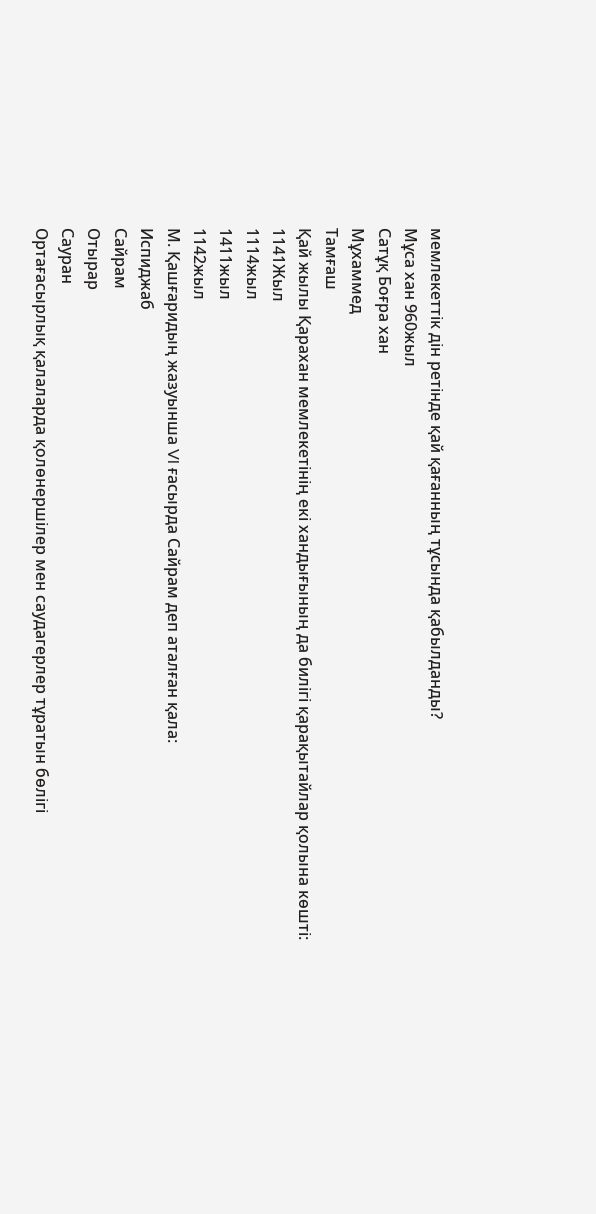мемлекеттік дін ретінде қай қағанның тұсында қабылданды?
Мұса хан 960жыл
Сатұқ Боғра хан
Мұхаммед
Тамғаш
Қай жылы Қарахан мемлекетінің екі хандығының да билігі қарақытайлар қолына көшті:
1141Жыл
1114жыл
1411жыл
1142жыл
М. Қашғаридың жазуынша Vl ғасырда Сайрам деп аталған қала:
Испиджаб
Сайрам
Отырар
Сауран
Ортағасырлық қалаларда қолөнершілер мен саудагерлер тұратын бөлігі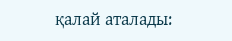қалай аталады: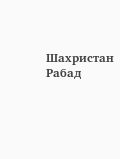Шахристан
Рабад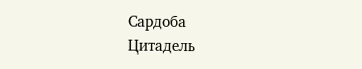Сардоба
Цитадель